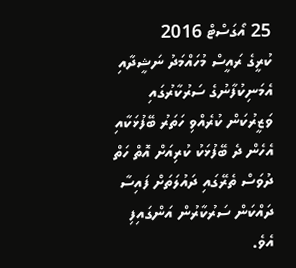25 އޯގަސްޓް 2016
ކުރީގެ ރައީސް މުހައްމަދު ނަޝީދާއި އެމަނިކުފާނުގެ ސަރުކާރުގައި ވަޒީރުކަން ކުރެއްވި ހަތަރު ބޭފުޅަކާއި އެހެން ދެ ބޭފުޅަކު ކުރިއަށް އޮތް ހަތް ދުވަސް ތެރޭގައި ދައުލަތަށް ފައިސާ ދައްކަން ސަރުކާރުން އަންގައިފި އެވެ.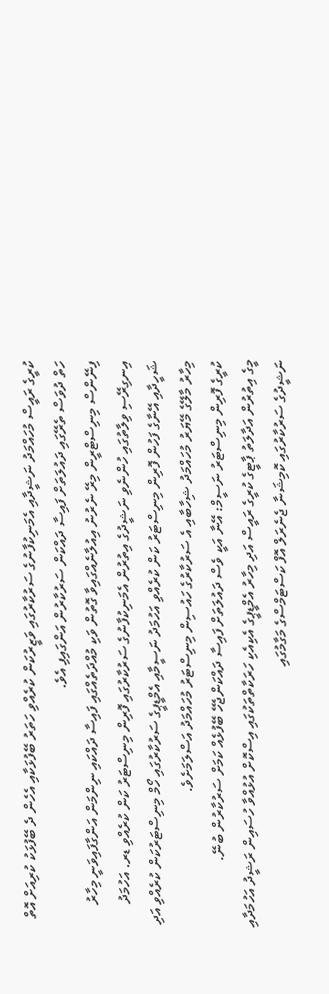ކުރީގެ ރައީސް މުހައްމަދު ނަޝީދާއި އެމަނިކުފާނުގެ ސަރުކާރުގައި ވަޒީރުކަން ކުރެއްވި ހަތަރު ބޭފުޅަކާއި އެހެން ދެ ބޭފުޅަކު ކުރިއަށް އޮތް ހަތް ދުވަސް ތެރޭގައި ދައުލަތަށް ފައިސާ ދައްކަން ސަރުކާރުން އަންގައިފި އެވެ.
ފިނޭންސް މިނިސްޓްރީން މިރޭ ނެރުނު އިއުލާނެއްގައިވާ ގޮތުން ވަކި މުއްދަތެއްގައި ފައިސާ ދައްކައި ނިންމަން އަންގާފައިވަނީ މިހާރު އިނގިރޭސި ވިލާތުގައި ހުންނެވި ނަޝީދުގެ އިތުރުން އެމަނިކުފާނުގެ ސަރުކާރުގައި ފޮރިން މިނިސްޓަރު ކަން ކުރެއްވި ޑރ. އަހުމަދު ޝަހީދާއި އޭނާގެ ފަހުން ފޮރިން މިނިސްޓަރު ކަން ކުރެއްވި އަހުމަދު ނަސީމާއި އެމްޑީޕީގެ ސަރުކާރުގައި ހޯމް މިނިސްޓަރުކަން ކުރެއްވި އަދި މިހާރު މާލޭގެ މޭޔަރު މުހައްމަދު ޝިހާބާއި އެ ސަރުކާރުގެ ހައުސިން މިނިސްޓަރު މުހައްމަދު އަސްލަމަށެވެ.
ކުރީގެ ފޮރިން މިނިސްޓަރު ނަސީމް: އޭނާ އަކީ ވެސް ދައުލަތަށް ފައިސާ ދައްކަންޖެހޭ ބޭފުޅެއް ކަމަށް ސަރުކާރުން ބުނޭ.
މީގެ އިތުރުން އަދާލަތު ޕާޓީގެ ކުރީގެ ރައީސް އަދި މިހާރު އެމްޑީޕީގެ އެކިއެކި ހަރަކާތްތަކުގައި އިސްކޮށް އުޅުއްވާ ހުސައިން ރަޝީދު އަހުމަދާއި ނަޝީދުގެ ސަރުކާރުގައި ކޮމިޝަނާ ޖެނެރަލް އޮފް ކަސްޓަމްސްގެ މަގާމުގައި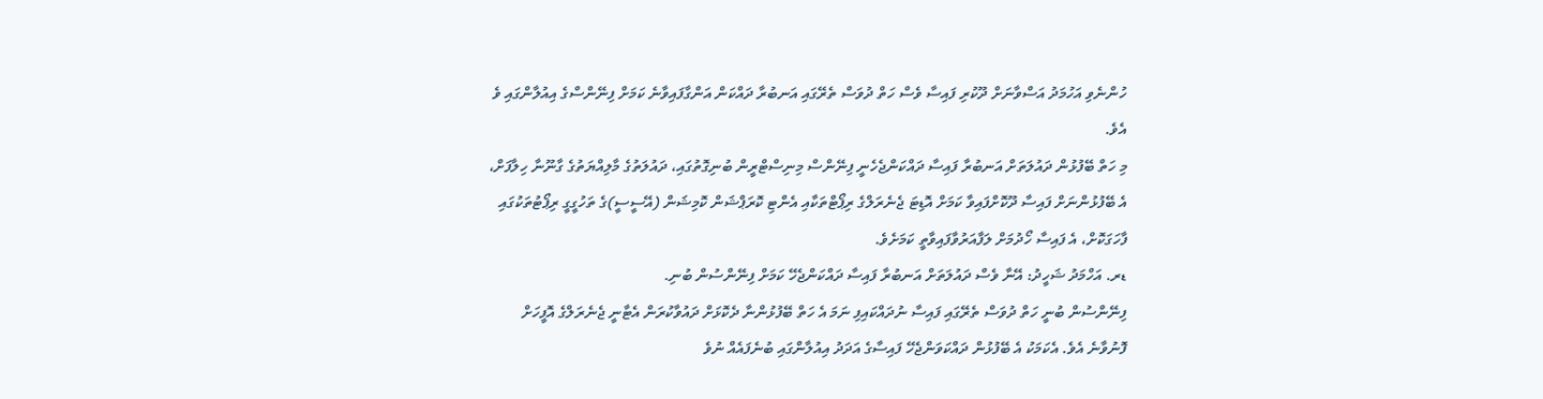ހުންނެވި އަހުމަދު އަސްވާނަށް ދޫކުރި ފައިސާ ވެސް ހަތް ދުވަސް ތެރޭގައި އަނބުރާ ދައްކަން އަންގާފައިވާނެ ކަމަށް ފިނޭންސްގެ އިއުލާންގައި ވެ އެވެ.
މި ހަތް ބޭފުޅުން ދައުލަތަށް އަނބުރާ ފައިސާ ދައްކަންޖެހެނީ ފިނޭންސް މިނިސްޓްރީން ބުނިގޮތުގައި، ދައުލަތުގެ މާލިއްޔަތުގެ ގާނޫނާ ހިލާފަށް، އެ ބޭފުޅުންނަށް ފައިސާ ދޫކޮށްފައިވާ ކަމަށް އޮޑިޓަ ޖެނެރަލްގެ ރިޕޯޓްތަކާއި އެންޓި ކޮރަޕްޝަން ކޮމިޝަން (އޭސީސީ)ގެ ތަހުގީގީ ރިޕޯޓުތަކުގައި ފާހަގަކޮށް، އެ ފައިސާ ހޯދުމަށް ލަފާއަރުވާފައިވާތީ ކަމަށެވެ.
ޑރ. އަހްމަދު ޝަހީދު: އޭނާ ވެސް ދައުލަތަށް އަނބުރާ ފައިސާ ދައްކަންޖެހޭ ކަމަށް ފިނޭންސުން ބުނި.
ފިނޭންސުން ބުނީ ހަތް ދުވަސް ތެރޭގައި ފައިސާ ނުދައްކައިފި ނަމަ އެ ހަތް ބޭފުޅުންނާ ދެކޮޅަށް ދައުވާކުރަން އެޓާނީ ޖެނެރަލްގެ އޮފީހަށް ފޮނުވާނެ އެވެ. އެކަމަކު އެ ބޭފުޅުން ދައްކަވަންޖެހޭ ފައިސާގެ އަދަދު އިއުލާންގައި ބުނެފައެއް ނުވެ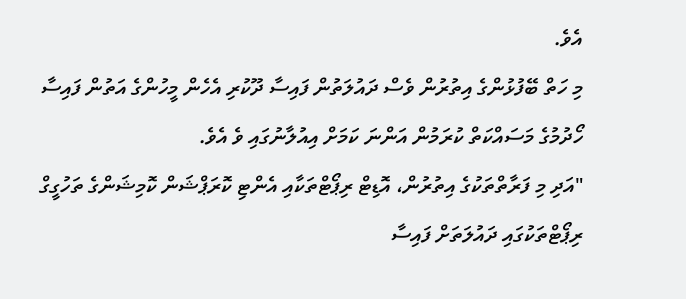އެވެ.
މި ހަތް ބޭފުޅުންގެ އިތުރުން ވެސް ދައުލަތުން ފައިސާ ދޫކުރި އެހެން މީހުންގެ އަތުން ފައިސާ ހޯދުމުގެ މަސައްކަތް ކުރަމުން އަންނަ ކަމަށް އިއުލާނުގައި ވެ އެވެ.
"އަދި މި ފަރާތްތަކުގެ އިތުރުން، އޮޑިޓް ރިޕޯޓްތަކާއި އެންޓި ކޮރަޕްޝަން ކޮމިޝަންގެ ތަހުގީގް ރިޕޯޓްތަކުގައި ދައުލަތަށް ފައިސާ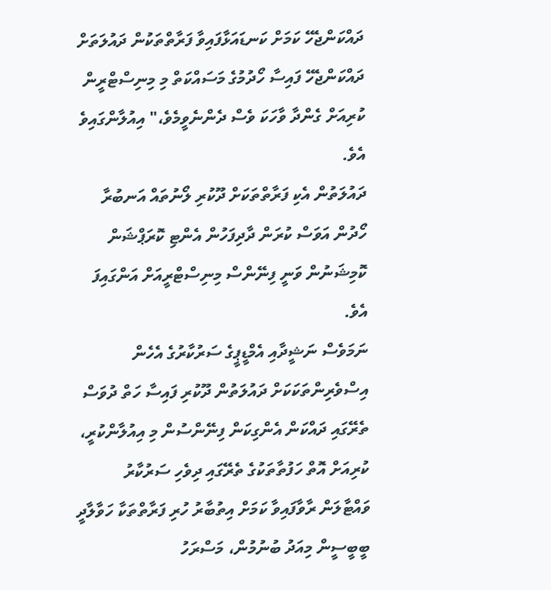ދައްކަންޖެހޭ ކަމަށް ކަނޑައަޅާފައިވާ ފަރާތްތަކުން ދައުލަތަށް ދައްކަންޖެހޭ ފައިސާ ހޯދުމުގެ މަސައްކަތް މި މިނިސްޓްރީން ކުރިއަށް ގެންދާ ވާހަކަ ވެސް ދެންނެވީމެވެ،" އިއުލާންގައިވެ އެވެ.
ދައުލަތުން އެކި ފަރާތްތަކަށް ދޫކުރި ލޯނުތައް އަނބުރާ ހޯދުން އަވަސް ކުރަން ދާދިފަހުން އެންޓި ކޮރަޕްޝަން ކޮމިޝަނުން ވަނީ ފިނޭންސް މިނިސްޓްރީއަށް އަންގައިފަ އެވެ.
ނަމަވެސް ނަޝީދާއި އެމްޑީޕީގެ ސަރުކާރުގެ އެހެން އިސްވެރިންތަކަކަށް ދައުލަތުން ދޫކުރި ފައިސާ ހަތް ދުވަސް ތެރޭގައި ދައްކަން އެންގިކަން ފިނޭންސުން މި އިއުލާންކުރީ، ކުރިއަށް އޮތް ހަފުތާތަކުގެ ތެރޭގައި ދިވެހި ސަރުކާރު ވައްޓާލަން ރާވާފައިވާ ކަމަށް އިތުބާރު ހުރި ފަރާތްތަކާ ހަވާލާދީ ބީބީސީން މިއަދު ބުނުމުން، މަސްރަހު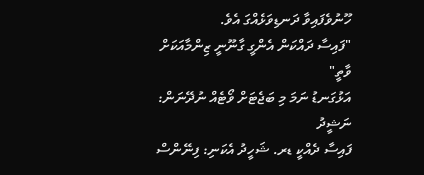ހޫނުވެފައިވާ ދަނޑިވަޅެއްގަ އެވެ.
"ފައިސާ ދައްކަން އެންގީ ގާނޫނީ ޒިންމާއަކަށް ވާތީ"
އަޅުގަނޑު ނަމަ މި ބަޖެޓަށް ވޯޓެއް ނުދޭނަން: ނަޝީދު
ފައިސާ ދެއްކީ ޑރ. ޝަހީދު އެކަނި: ފިނޭންސް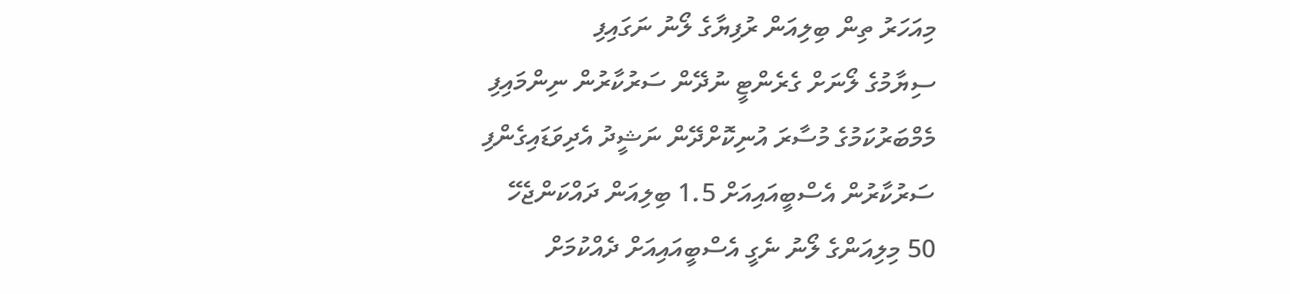މިއަހަރު ތިން ބިލިއަން ރުފިޔާގެ ލޯނު ނަގައިފި
ސިޔާމުގެ ލޯނަށް ގެރެންޓީ ނުދޭން ސަރުކާރުން ނިންމައިފި
މެމްބަރުކަމުގެ މުސާރަ އުނިކޮށްދޭން ނަޝީދު އެދިވަޑައިގެންފި
ސަރުކާރުން އެސްބީއައިއަށް 1.5 ބިލިއަން ދައްކަންޖެހޭ
50 މިލިއަންގެ ލޯނު ނެގީ އެސްބީއައިއަށް ދެއްކުމަށް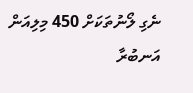ނެގި ލޯނުތަކަށް 450 މިލިއަން އަނބުރާ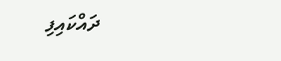ދައްކައިފި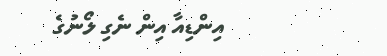އިންޑިއާ އިން ނެގި ލޯނުގެ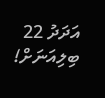އަދަދު 22 ބިލިއަނަށް!